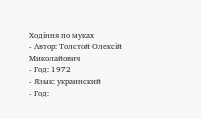Ходіння по муках
- Автор: Толстой Олексій Миколайович
- Год: 1972
- Язык: украинский
- Год: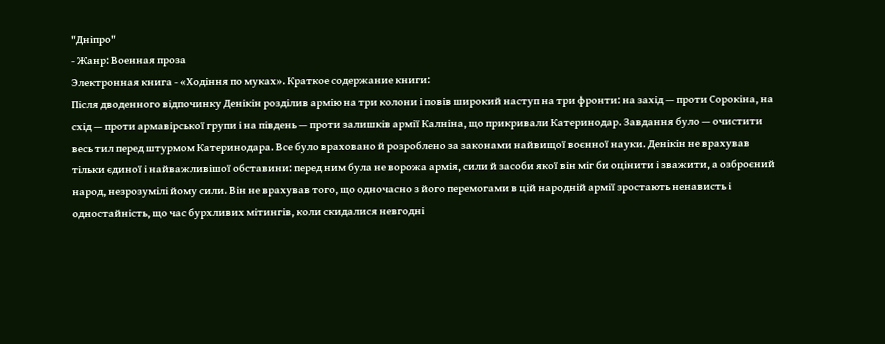"Дніпро"
- Жанр: Военная проза
Электронная книга - «Ходіння по муках». Краткое содержание книги:
Після дводенного відпочинку Денікін розділив армію на три колони і повів широкий наступ на три фронти: на захід — проти Сорокіна, на схід — проти армавірської групи і на південь — проти залишків армії Калніна, що прикривали Катеринодар. Завдання було — очистити весь тил перед штурмом Катеринодара. Все було враховано й розроблено за законами найвищої воєнної науки. Денікін не врахував тільки єдиної і найважливішої обставини: перед ним була не ворожа армія, сили й засоби якої він міг би оцінити і зважити, а озброєний народ, незрозумілі йому сили. Він не врахував того, що одночасно з його перемогами в цій народній армії зростають ненависть і одностайність, що час бурхливих мітингів, коли скидалися невгодні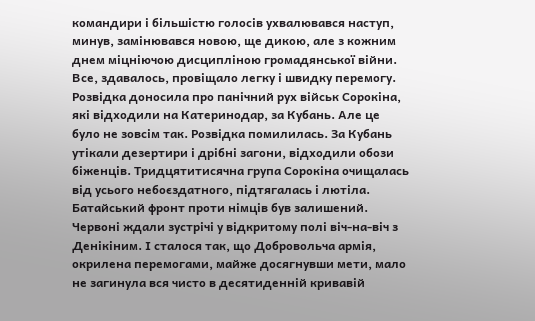командири і більшістю голосів ухвалювався наступ, минув, замінювався новою, ще дикою, але з кожним днем міцніючою дисципліною громадянської війни.
Все, здавалось, провіщало легку і швидку перемогу. Розвідка доносила про панічний рух військ Сорокіна, які відходили на Катеринодар, за Кубань. Але це було не зовсім так. Розвідка помилилась. За Кубань утікали дезертири і дрібні загони, відходили обози біженців. Тридцятитисячна група Сорокіна очищалась від усього небоєздатного, підтягалась і лютіла. Батайський фронт проти німців був залишений. Червоні ждали зустрічі у відкритому полі віч-на-віч з Денікіним. І сталося так, що Добровольча армія, окрилена перемогами, майже досягнувши мети, мало не загинула вся чисто в десятиденній кривавій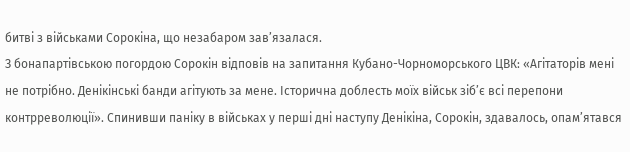битві з військами Сорокіна, що незабаром зав’язалася.
З бонапартівською погордою Сорокін відповів на запитання Кубано-Чорноморського ЦВК: «Агітаторів мені не потрібно. Денікінські банди агітують за мене. Історична доблесть моїх військ зіб’є всі перепони контрреволюції». Спинивши паніку в військах у перші дні наступу Денікіна, Сорокін, здавалось, опам’ятався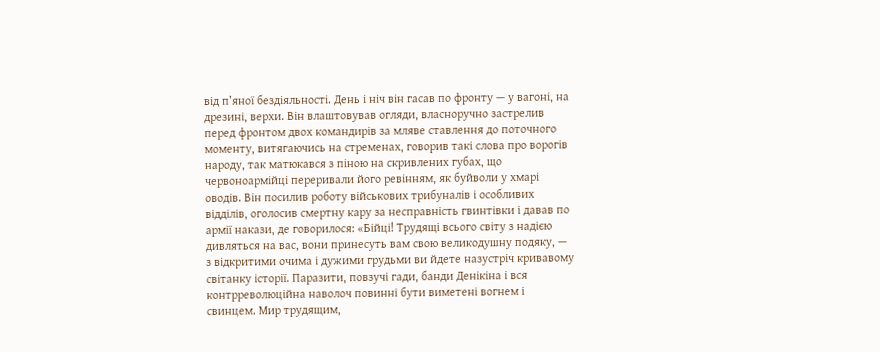від п’яної бездіяльності. День і ніч він гасав по фронту — у вагоні, на дрезині, верхи. Він влаштовував огляди, власноручно застрелив перед фронтом двох командирів за мляве ставлення до поточного моменту, витягаючись на стременах, говорив такі слова про ворогів народу, так матюкався з піною на скривлених губах, що червоноармійці переривали його ревінням, як буйволи у хмарі оводів. Він посилив роботу військових трибуналів і особливих відділів, оголосив смертну кару за несправність гвинтівки і давав по армії накази, де говорилося: «Бійці! Трудящі всього світу з надією дивляться на вас, вони принесуть вам свою великодушну подяку, — з відкритими очима і дужими грудьми ви йдете назустріч кривавому світанку історії. Паразити, повзучі гади, банди Денікіна і вся контрреволюційна наволоч повинні бути виметені вогнем і свинцем. Мир трудящим,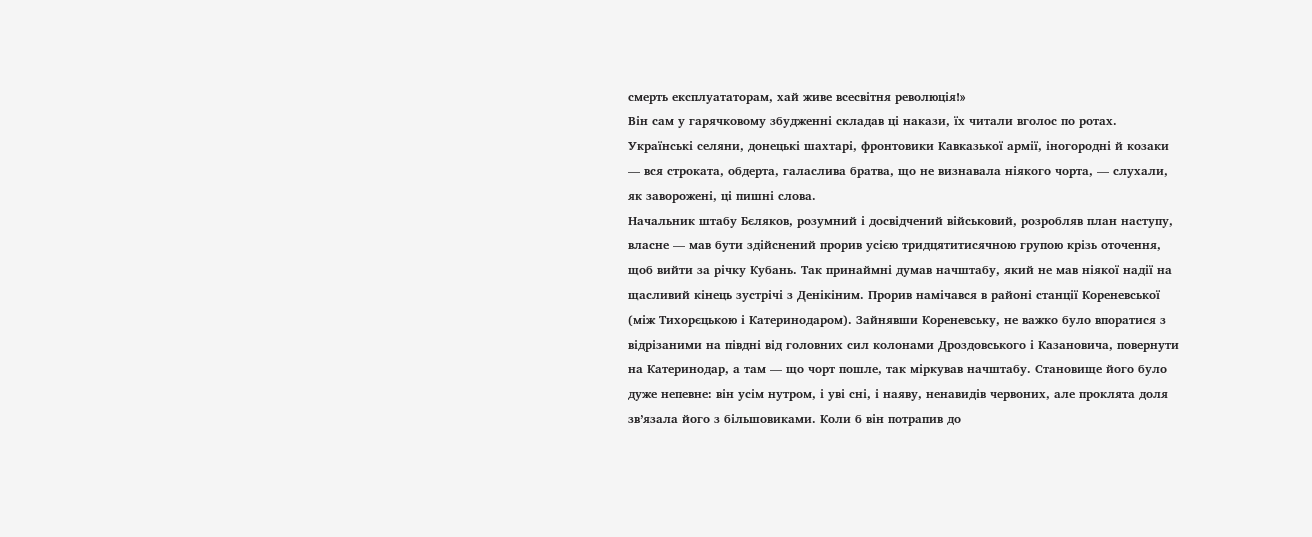смерть експлуататорам, хай живе всесвітня революція!»
Він сам у гарячковому збудженні складав ці накази, їх читали вголос по ротах. Українські селяни, донецькі шахтарі, фронтовики Кавказької армії, іногородні й козаки — вся строката, обдерта, галаслива братва, що не визнавала ніякого чорта, — слухали, як заворожені, ці пишні слова.
Начальник штабу Бєляков, розумний і досвідчений військовий, розробляв план наступу, власне — мав бути здійснений прорив усією тридцятитисячною групою крізь оточення, щоб вийти за річку Кубань. Так принаймні думав начштабу, який не мав ніякої надії на щасливий кінець зустрічі з Денікіним. Прорив намічався в районі станції Кореневської (між Тихорєцькою і Катеринодаром). Зайнявши Кореневську, не важко було впоратися з відрізаними на півдні від головних сил колонами Дроздовського і Казановича, повернути на Катеринодар, а там — що чорт пошле, так міркував начштабу. Становище його було дуже непевне: він усім нутром, і уві сні, і наяву, ненавидів червоних, але проклята доля зв’язала його з більшовиками. Коли б він потрапив до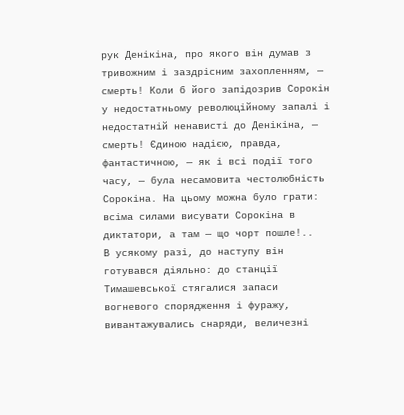рук Денікіна, про якого він думав з тривожним і заздрісним захопленням, — смерть! Коли б його запідозрив Сорокін у недостатньому революційному запалі і недостатній ненависті до Денікіна, — смерть! Єдиною надією, правда, фантастичною, — як і всі події того часу, — була несамовита честолюбність Сорокіна. На цьому можна було грати: всіма силами висувати Сорокіна в диктатори, а там — що чорт пошле!..
В усякому разі, до наступу він готувався діяльно: до станції Тимашевської стягалися запаси вогневого спорядження і фуражу, вивантажувались снаряди, величезні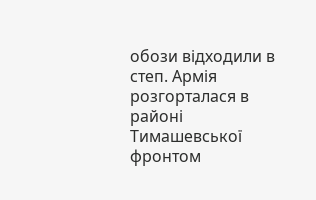обози відходили в степ. Армія розгорталася в районі Тимашевської фронтом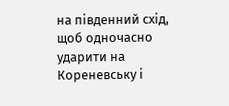на південний схід, щоб одночасно ударити на Кореневську і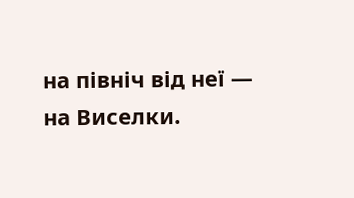на північ від неї — на Виселки.